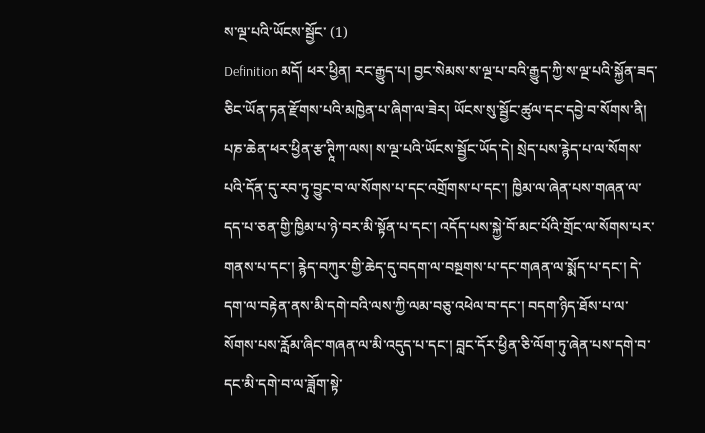ས་ལྔ་པའི་ཡོངས་སྦྱོང་ (1)
Definition མདོ། ཕར་ཕྱིན། རང་རྒྱུད་པ། བྱང་སེམས་ས་ལྔ་པ་བའི་རྒྱུད་ཀྱི་ས་ལྔ་པའི་སྐྱོན་ཟད་ཅིང་ཡོན་ཏན་རྫོགས་པའི་མཁྱེན་པ་ཞིག་ལ་ཟེར། ཡོངས་སུ་སྦྱོང་ཚུལ་དང་དབྱེ་བ་སོགས་ནི། པཎ་ཆེན་ཕར་ཕྱིན་རྩ་ཊཱིཀ་ལས། ས་ལྔ་པའི་ཡོངས་སྦྱོང་ཡོད་དེ། སྲེད་པས་རྙེད་པ་ལ་སོགས་པའི་དོན་དུ་རབ་ཏུ་བྱུང་བ་ལ་སོགས་པ་དང་འགྲོགས་པ་དང་། ཁྱིམ་ལ་ཞེན་པས་གཞན་ལ་དད་པ་ཅན་གྱི་ཁྱིམ་པ་ཉེ་བར་མི་སྟོན་པ་དང་། འདོད་པས་སྐྱེ་བོ་མང་པོའི་གྲོང་ལ་སོགས་པར་གནས་པ་དང་། རྙེད་བཀུར་གྱི་ཆེད་དུ་བདག་ལ་བསྔགས་པ་དང་གཞན་ལ་སྨོད་པ་དང་། དེ་དག་ལ་བརྟེན་ནས་མི་དགེ་བའི་ལས་ཀྱི་ལམ་བཅུ་འཕེལ་བ་དང་། བདག་ཉིད་ཐོས་པ་ལ་སོགས་པས་རློམ་ཞིང་གཞན་ལ་མི་འདུད་པ་དང་། བླང་དོར་ཕྱིན་ཅི་ལོག་ཏུ་ཞེན་པས་དགེ་བ་དང་མི་དགེ་བ་ལ་ཟློག་སྟེ་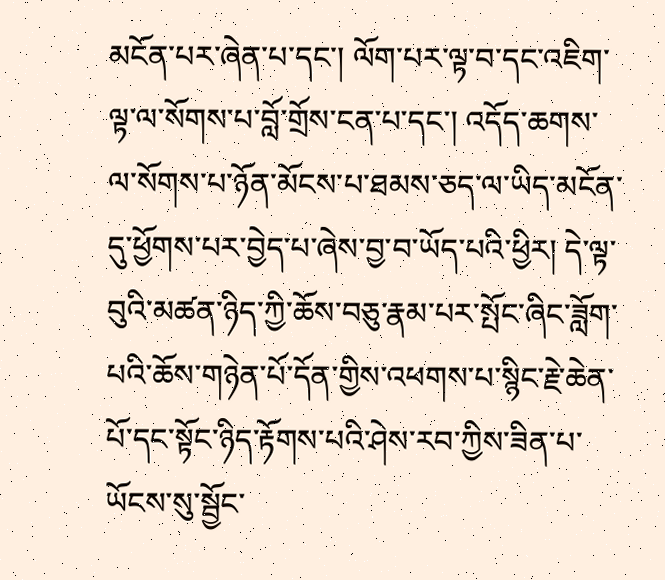མངོན་པར་ཞེན་པ་དང་། ལོག་པར་ལྟ་བ་དང་འཇིག་ལྟ་ལ་སོགས་པ་བློ་གྲོས་ངན་པ་དང་། འདོད་ཆགས་ལ་སོགས་པ་ཉོན་མོངས་པ་ཐམས་ཅད་ལ་ཡིད་མངོན་དུ་ཕྱོགས་པར་བྱེད་པ་ཞེས་བྱ་བ་ཡོད་པའི་ཕྱིར། དེ་ལྟ་བུའི་མཚན་ཉིད་ཀྱི་ཆོས་བཅུ་རྣམ་པར་སྤོང་ཞིང་ཟློག་པའི་ཆོས་གཉེན་པོ་དོན་གྱིས་འཕགས་པ་སྙིང་རྗེ་ཆེན་པོ་དང་སྟོང་ཉིད་རྟོགས་པའི་ཤེས་རབ་ཀྱིས་ཟིན་པ་ཡོངས་སུ་སྦྱོང་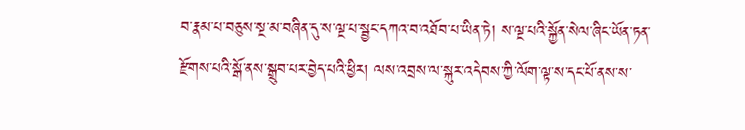བ་རྣམ་པ་བཅུས་སྔ་མ་བཞིན་དུ་ས་ལྔ་པ་སྦྱང་དཀའ་བ་འཐོབ་པ་ཡིན་ཏེ། ས་ལྔ་པའི་སྐྱོན་སེལ་ཞིང་ཡོན་ཏན་རྫོགས་པའི་སྒོ་ནས་སྒྲུབ་པར་བྱེད་པའི་ཕྱིར། ལས་འབྲས་ལ་སྐུར་འདེབས་ཀྱི་ལོག་ལྟ་ས་དང་པོ་ནས་ས་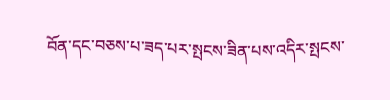བོན་དང་བཅས་པ་ཟད་པར་སྤངས་ཟིན་པས་འདིར་སྤངས་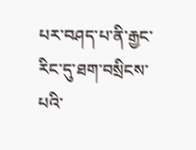པར་བཤད་པ་ནི་རྒྱང་རིང་དུ་ཐག་བསྲིངས་པའི་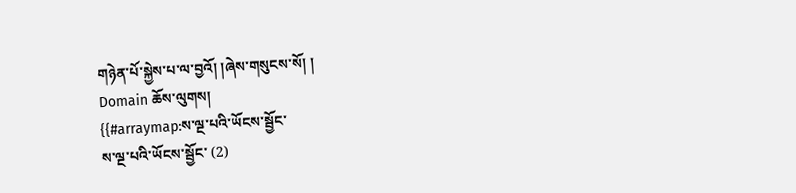གཉེན་པོ་སྐྱེས་པ་ལ་བྱའོ། །ཞེས་གསུངས་སོ། །
Domain ཆོས་ལུགས།
{{#arraymap:ས་ལྔ་པའི་ཡོངས་སྦྱོང་
ས་ལྔ་པའི་ཡོངས་སྦྱོང་ (2)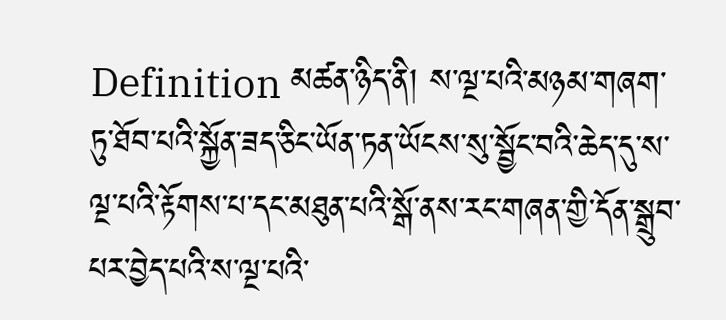Definition མཚན་ཉིད་ནི། ས་ལྔ་པའི་མཉམ་གཞག་ཏུ་ཐོབ་པའི་སྐྱོན་ཟད་ཅིང་ཡོན་ཏན་ཡོངས་སུ་སྦྱོང་བའི་ཆེད་དུ་ས་ལྔ་པའི་རྟོགས་པ་དང་མཐུན་པའི་སྒོ་ནས་རང་གཞན་གྱི་དོན་སྒྲུབ་པར་བྱེད་པའི་ས་ལྔ་པའི་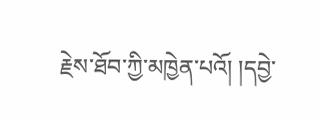རྗེས་ཐོབ་ཀྱི་མཁྱེན་པའོ། །དབྱེ་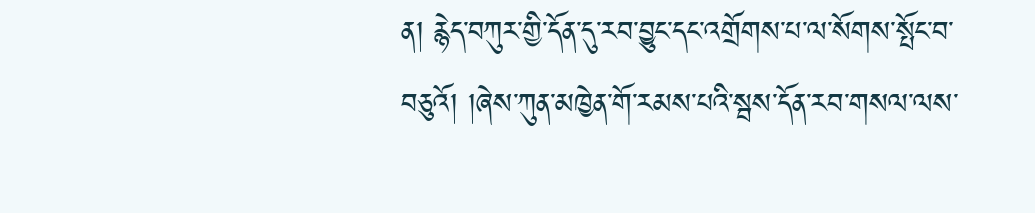ན། རྙེད་བཀུར་གྱི་དོན་དུ་རབ་བྱུང་དང་འགྲོགས་པ་ལ་སོགས་སྤོང་བ་བཅུའོ། །ཞེས་ཀུན་མཁྱེན་གོ་རམས་པའི་སྦས་དོན་རབ་གསལ་ལས་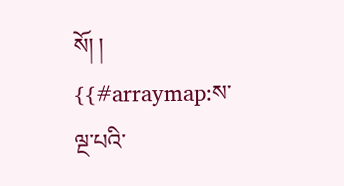སོ། །
{{#arraymap:ས་ལྔ་པའི་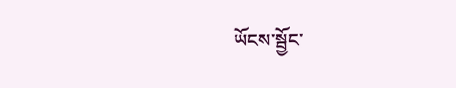ཡོངས་སྦྱོང་